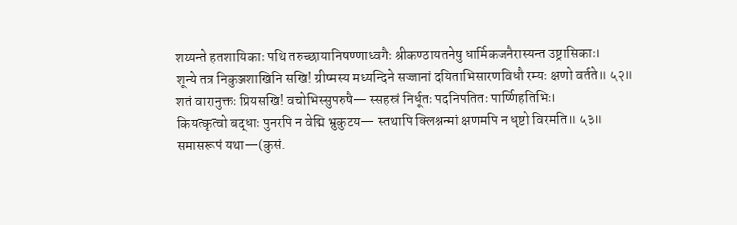शय्यन्ते हतशायिकाः पथि तरुच्छायानिषण्णाध्वगैः श्रीकण्ठायतनेषु धार्मिकजनैरास्यन्त उष्ट्रासिकाः।
शून्ये तत्र निकुञ्जशाखिनि सखि! ग्रीष्मस्य मध्यन्दिने सज्जानां दयिताभिसारणविधौ रम्यः क्षणो वर्तते॥ ५२॥
शतं वारानुक्तः प्रियसखि! वचोभिस्सुपरुषै— स्सहस्रं निर्धूतः पदनिपतितः पार्ष्णिहतिभिः।
कियत्कृत्वो बद्धाः पुनरपि न वेद्मि भ्रुकुटय— स्तथापि क्लिश्नन्मां क्षणमपि न धृष्टो विरमति॥ ५३॥
समासरूपं यथा—(कुसं.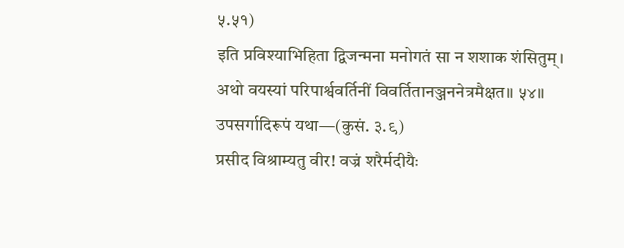५.५१)
इति प्रविश्याभिहिता द्विजन्मना मनोगतं सा न शशाक शंसितुम्।
अथो वयस्यां परिपार्श्ववर्तिनीं विवर्तितानञ्जननेत्रमैक्षत॥ ५४॥
उपसर्गादिरूपं यथा—(कुसं. ३.९)
प्रसीद विश्राम्यतु वीर! वज्रं शरैर्मदीयैः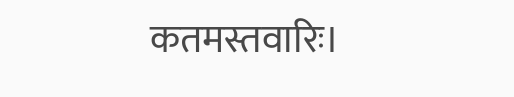कतमस्तवारिः।